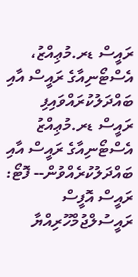ރައީސް ޑރ.މުޢިއްޒު، އެސްޓޯނިއާގެ ރައީސް އާއި ބައްދަލުކުރައްވައިފި
ރައީސް ޑރ.މުޢިއްޒު އެސްޓޯނިއާގެ ރައީސް އާއި ބައްދަލުކުރެއްވުން-- ފޮޓޯ: ރައީސް އޮފީސް
ރައީސުލްޖުމްހޫރިއްޔާ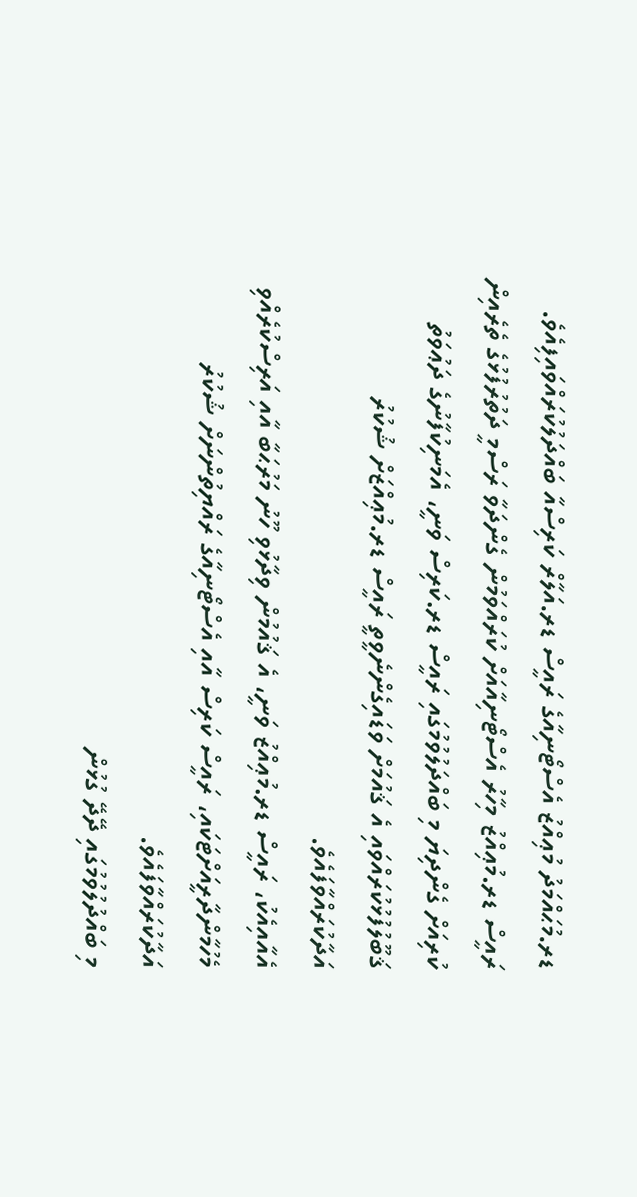ޑރ.މުޙައްމަދު މުޢިއްޒު އެސްޓޯނިއާގެ ރައީސް ޑރ.އަލާރް ކަރިސްއާ ބައްދަލުކުރައްވައިފިއެވެ.
ރައީސް ޑރ.މުޢިއްޒު މިހާރު އެސްޓޯނިއާއަށް ކުރައްވަމުން ގެންދަވާ ރަސްމީ ދަތުރުފުޅުގެ ތެރެއިން ކުރިއަށް ގެންދިޔަ މި ބައްދަލުވުމުގައި ރައީސް ޑރ.ކަރިސް ވަނީ، އެމަނިކުފާނުގެ ދަޢުވަތު ޤަބޫލުފުޅުކުރައްވައި އެ ޤައުމަށް ވަޑައިގެންނެވީތީ ރައީސް ޑރ.މުޢިއްޒަށް ޝުކުރު އަދާކުރައްވާފައެވެ.
އެއާއިއެކު، ރައީސް ޑރ.މުޢިއްޒު ވަނީ، އެ ޤައުމުން ވިދާޅުވި ހޫނު މަރުޙަބާ އާއި އަރިސްކުރެއްވި މެހުމާންދާރީއަށްޓަކައި، ރައީސް ކަރިސް އާއި އެސްޓޯނިއާގެ ރައްޔިތުންނަށް ޝުކުރު އަދާކުރައްވާފައެވެ.
މި ބައްދުލުވުމުގައި ދޭދޭ ގުޅުން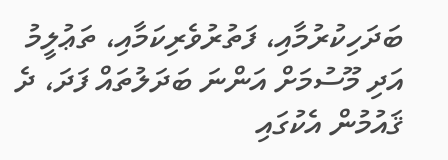ބަދަހިކުރުމާއި، ފަތުރުވެރިކަމާއި، ތަޢުލީމު އަދި މޫސުމަށް އަންނަ ބަދަލުތައް ފަދަ، ދެ ޤައުމުން އެކުގައި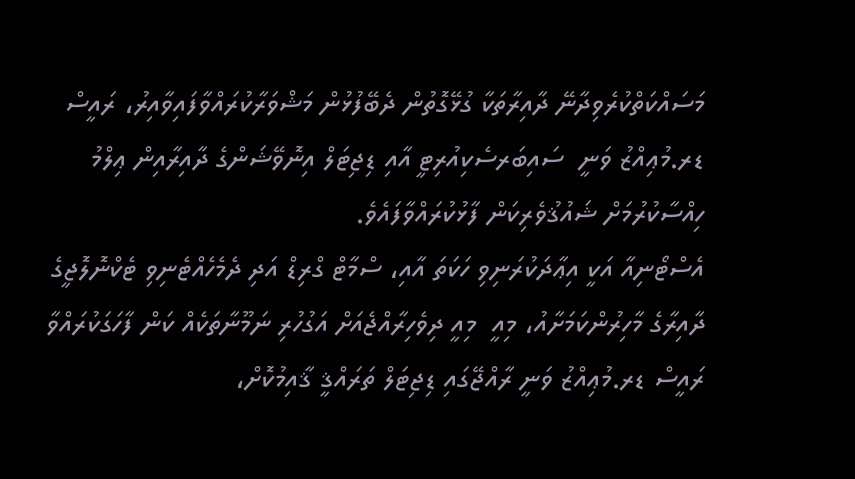މަސައްކަތްކުރެވިދާނޭ ދާއިރާތަކާ ގުޅޭގޮތުން ދެބޭފުޅުން މަޝްވަރާކުރައްވާފައިވާއިރު، ރައީސް ޑރ.މުޢިއްޒު ވަނީ  ސައިބަރސެކިއުރިޓީ އާއި ޑިޖިޓަލް އިނޮވޭޝަންގެ ދާއިރާއިން ޢިލްމު ހިއްސާކުރުމަށް ޝައުޤުވެރިކަން ފާޅުކުރައްވާފައެވެ.
އެސްޓޯނިއާ އަކީ އިޢާދަކުރަނިވި ހަކަތަ އާއި، ސްމާޓް ގްރިޑް އަދި ދެމެހެއްޓެނިވި ޓެކްނޮލޮޖީގެ ދާއިރާގެ މާހިރުންކަމަށާއު، މިއީ  މިއީ ދިވެހިރާއްޖެއަށް އަގުހުރި ނަމޫނާތަކެއް ކަން ފާހަގަކުރައްވާ ރައީސް ޑރ.މުޢިއްޒު ވަނީ ރާއްޖޭގައި ޑިޖިޓަލް ތަރައްޤީ ޤާއިމުކޮށް،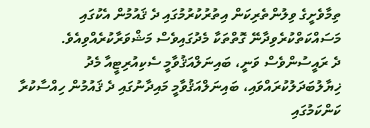ތިމާވެށީގެ ވިލުންތެރިކަން އިތުރުކުރުމުގައި ދެ ޤައުމުން އެކުގައި މަސައްކަތްކުރެވިދާނޭ ގޮތްތަކާ މެދުގައިވެސް މަޝްވަރާކުރެއްވިއެވެ.
ދެ ރައީސުންވެސް ވަނީ، ބައިނަލްއަޤުވާމީ ސެކިއުރިޓީއާ މެދު ޚިޔާލުބަދަލުކުރައްވައި، ބައިނަލްއަޤުވާމީ މައިދާނުގައި ދެ ޤައުމުން ހިއްސާކުރާ ކަންކަމުގައި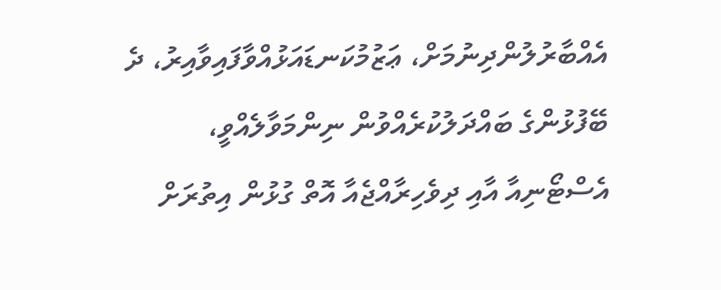އެއްބާރުލުންދިނުމަށް، ޢަޒުމުކަނޑައަޅުއްވާފައިވާއިރު، ދެ ބޭފުޅުންގެ ބައްދަލުކުރެއްވުން ނިންމަވާލެއްވީ، އެސްޓޯނިއާ އާއި ދިވެހިރާއްޖެއާ އޮތް ގުޅުން އިތުރަށް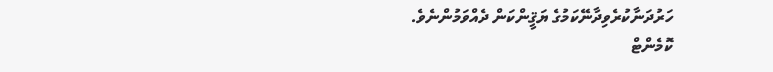ހަރުދަނާކުރެވިދާނޭކަމުގެ ޔަޤީންކަން ދެއްވަމުންނެވެ.
ކޮމެންޓް